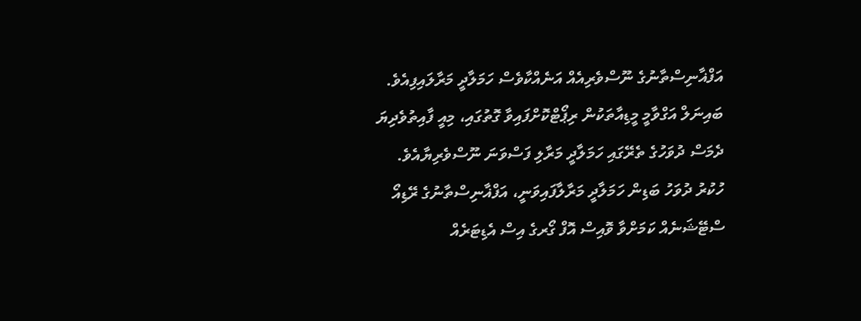އަފްޣާނިސްތާނުގެ ނޫސްވެރިއެއް އަނެއްކާވެސް ހަމަލާދީ މަރާލައިފިއެވެ.
ބައިނަލް އަގްވާމީ މީޑިއާތަކުން ރިޕޯޓްކޮށްފައިވާ ގޮތުގައި، މިއީ ފާއިތުވެދިޔަ ދެމަސް ދުވަހުގެ ތެރޭގައި ހަމަލާދީ މަރާލި ފަސްވަނަ ނޫސްވެރިޔާއެވެ. ހުކުރު ދުވަހު ބަޑިން ހަމަލާދީ މަރާލާފައިވަނީ، އަފްޣާނިސްތާނުގެ ރޭޑިއޯ ސްޓޭޝަނެއް ކަމަށްވާ ވޮއިސް އޮފް ގޯރގެ އިސް އެޑިޓަރެއް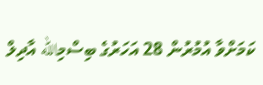ކަމަށްވާ އުމުރުން 28 އަހަރުގެ ބިސްމިالله އާދިލް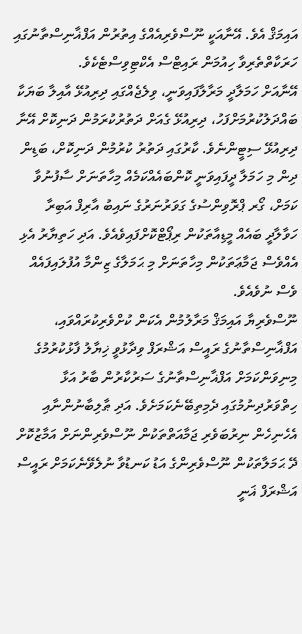އައިމަޤް އެވެ. އޭނާއަކީ ނޫސްވެރިއެއްގެ އިތުރުން އަފްޣާނިސްތާނުގައި ހަރަކާތްތެރިވާ ހިއުމަން ރައިޓްސް އެކްޓިވިސްޓެކެވެ.
އޭނާއަށް ހަމަލާދީ މަރާލާފައިވަނީ، ވިލެޖެއްގައި ދިރިއުޅޭ އާއިލާ ބަޔަކާ ބައްދަލުކުރުމަށްފަހު، ދިރިއުޅޭ ގެއަށް ދަތުރުކުރަމުން ދަނިކޮށް އޭނާ ދިރިއުޅޭ ސިޓީންނެވެ. ކާރުގައި ދަތުރު ކުރުމުން ދަނިކޮށް، ބަޑިން ދިން މި ހަމަލާ ދީފައިވަނީ ކޮންބައެއްކަމެއް މިހާތަނަށް ސާފުނުވާ ކަމަށް، ގޯރ ޕްރޮވިންސުގެ ގަވަރުނަރުގެ ނައިބު އާރިފް އަބިރާ ހަވާލާދީ ބައެއް މީޑިއާތަކުން ރިޕޯޓްކޮށްފައިވެއެވެ. އަދި ހަތިޔާރު އެޅި އެއްވެސް ޖަމާޢަތަކުން މިހާތަނަށް މި ޙަމަލާގެ ޒިންމާ އުފުލައިފައެއް ވެސް ނުވެއެވެ.
ނޫސްވެރިޔާ އައިމަޤް މަރާލުމުން އެކަން ކުށްވެރިކުރައްވައި، އަފްޣާނިސްތާނުގެ ރައީސް އަޝްރަފް ވިދާޅުވީ ޚިޔާލު ފާޅުކުރުމުގެ މިނިވަންކަމަށް އަފްޣާނިސްތާނުގެ ސަރުކާރުން ބާރު އަޅާ ހިތްވަރުދިނުމުގައި ދެމިތިބޭނެކަމަށެވެ. އަދި ޠާލިބާނުންނާއި އެހެނިހެން ނިރުބަވެރި ޖަމާއަތްތަކުން ނޫސްވެރިންނަށް އަމާޒުކޮށް ދޭ ޙަމަލާތަކުން ނޫސްވެރިންގެ އަޑު ކަނޑުވާ ނުލެވޭނެކަމަށް ރައީސް އަޝްރަފް ޣަނީ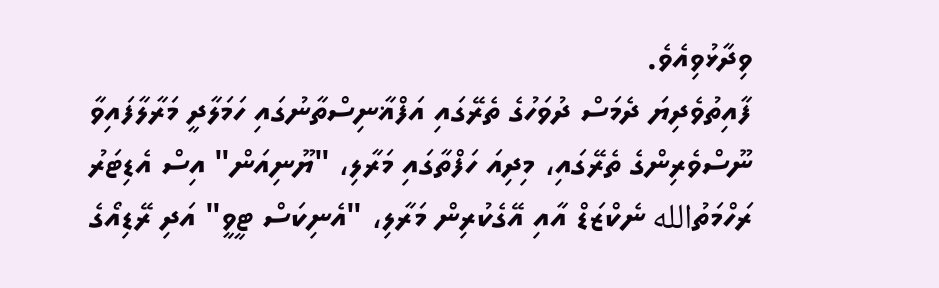ވިދާޅުވިއެވެ.
ފާއިތުވެދިޔަ ދެމަސް ދުވަހުގެ ތެރޭގައި އަފްޣާނިސްތާނުގައި ހަމަލާދީ މަރާލާފައިވާ ނޫސްވެރިންގެ ތެރޭގައި، މިދިއަ ހަފްތާގައި މަރާލި، "ޔޫނިއަން" އިސް އެޑިޓަރު ރަހްމަތުالله ނެކްޒަޑް އާއި އޭގެކުރިން މަރާލި، "އެނިކަސް ޓީވީ" އަދި ރޭޑިއޯގެ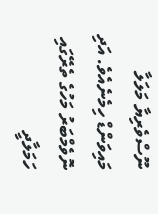ނޫސްވެރިޔާ މަލަލާ މައިވަންޑް ހިމެނެއެވެ. އަދި ނޮވެމްބަރު މަހުގެ ތެރޭގައި ހަމަލާދީ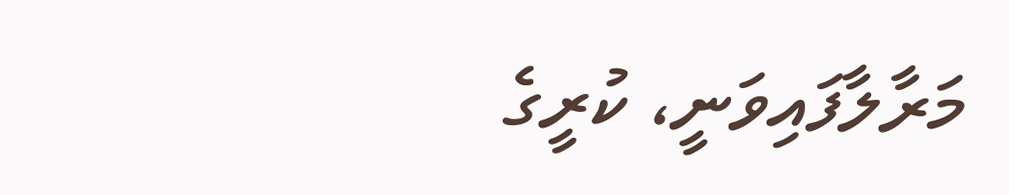މަރާލާފައިވަނީ، ކުރީގެ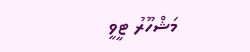މަޝްހޫރު ޓީވީ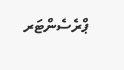ޕްރެސެންޓަރ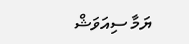ޔަމާ ސިއަވަޝް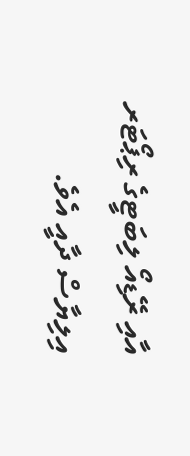އާއި ރޭޑިއޯ ލިބަޓީގެ ރިޕޯޓަރ އިލިޔާސް ދާއީ އެވެ.